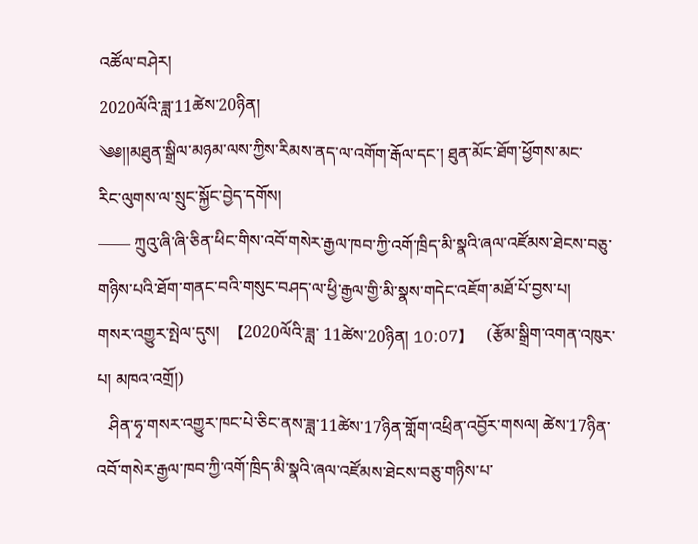འཚོལ་བཤེར།
2020ལོའི་ཟླ་11ཚེས་20ཉིན།
༄༅།།མཐུན་སྒྲིལ་མཉམ་ལས་ཀྱིས་རིམས་ནད་ལ་འགོག་རྒོལ་དང་། ཐུན་མོང་ཐོག་ཕྱོགས་མང་
རིང་ལུགས་ལ་སྲུང་སྐྱོང་བྱེད་དགོས།
—— ཀྲུའུ་ཞི་ཞི་ཅིན་ཕིང་གིས་འབོ་གསེར་རྒྱལ་ཁབ་ཀྱི་འགོ་ཁྲིད་མི་སྣའི་ཞལ་འཛོམས་ཐེངས་བཅུ་གཉིས་པའི་ཐོག་གནང་བའི་གསུང་བཤད་ལ་ཕྱི་རྒྱལ་གྱི་མི་སྣས་གདེང་འཇོག་མཐོ་པོ་བྱས་པ།
གསར་འགྱུར་སྤེལ་དུས།  【2020ལོའི་ཟླ་ 11ཚེས་20ཉིན། 10:07】   (རྩོམ་སྒྲིག་འགན་འཁུར་པ། མཁའ་འགྲོ།)
   ཤིན་ཧྭ་གསར་འགྱུར་ཁང་པེ་ཅིང་ནས་ཟླ་11ཚེས་17ཉིན་གློག་འཕྲིན་འབྱོར་གསལ། ཚེས་17ཉིན་འབོ་གསེར་རྒྱལ་ཁབ་ཀྱི་འགོ་ཁྲིད་མི་སྣའི་ཞལ་འཛོམས་ཐེངས་བཅུ་གཉིས་པ་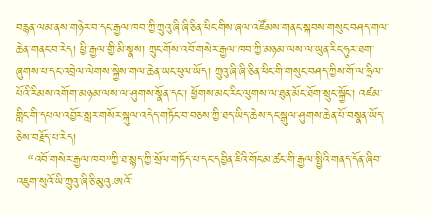བརྙན་ལམ་ནས་གཉེར་བ་དང་རྒྱལ་ཁབ་ཀྱི་ཀྲུའུ་ཞི་ཞི་ཅིན་ཕིང་གིས་ཞལ་འཛོམས་གནང་སྐབས་གསུང་བཤད་གལ་ཆེན་གནང་བ་རེད། ཕྱི་རྒྱལ་གྱི་མི་སྣས། ཀྲུང་གོས་འབོ་གསེར་རྒྱལ་ཁབ་ཀྱི་མཉམ་ལས་ལ་ཡུན་རིང་ཧུར་ཐག་ཞུགས་པ་དང་འབྲེལ་ལེགས་སྐྱེས་གལ་ཆེན་ཡང་ཕུལ་ཡོད། ཀྲུའུ་ཞི་ཞི་ཅིན་ཕིང་གི་གསུང་བཤད་ཀྱིས་གོ་ལ་ཧྲིལ་པོའི་རིམས་འགོག་མཉམ་ལས་ལ་ཤུགས་སྣོན་དང་། ཕྱོགས་མང་རིང་ལུགས་ལ་ཐུན་མོང་ཐོག་སྲུང་སྐྱོང་། འཛམ་གླིང་གི་དཔལ་འབྱོར་སླར་གསོར་སྐུལ་འདེད་གཏོང་བ་བཅས་ཀྱི་ཐད་ཡིད་ཆེས་དང་སྒུལ་ཤུགས་ཆེན་པོ་བསྣན་ཡོད་ཅེས་བརྗོད་པ་རེད།
   “འབོ་གསེར་རྒྱལ་ཁབ”ཀྱི་ཐ་སྙད་ཀྱི་སྲོལ་གཏོད་པ་དང་དབྱིན་ཇིའི་གོང་མ་ཚང་གི་རྒྱལ་སྤྱིའི་གནད་དོན་ཞིབ་འཇུག་སུའོ་ཡི་ཀྲུའུ་ཞི་ཅི་མུའུ·ཨའོ་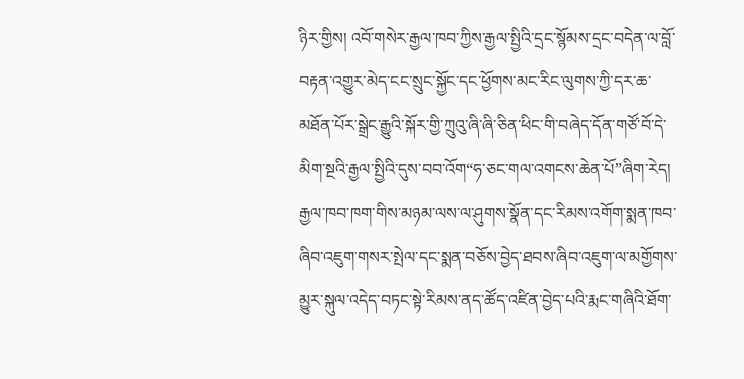ཉིར་གྱིས། འབོ་གསེར་རྒྱལ་ཁབ་ཀྱིས་རྒྱལ་སྤྱིའི་དྲང་སྙོམས་དྲང་བདེན་ལ་བློ་བརྟན་འགྱུར་མེད་ངང་སྲུང་སྐྱོང་དང་ཕྱོགས་མང་རིང་ལུགས་ཀྱི་དར་ཆ་མཐོན་པོར་སྒྲེང་རྒྱུའི་སྐོར་གྱི་ཀྲུའུ་ཞི་ཞི་ཅིན་ཕིང་གི་བཞེད་དོན་གཙོ་བོ་དེ་མིག་སྔའི་རྒྱལ་སྤྱིའི་དུས་བབ་འོག“ཧ་ཅང་གལ་འགངས་ཆེན་པོ”ཞིག་རེད། རྒྱལ་ཁབ་ཁག་གིས་མཉམ་ལས་ལ་ཤུགས་སྣོན་དང་རིམས་འགོག་སྨན་ཁབ་ཞིབ་འཇུག་གསར་སྤེལ་དང་སྨན་བཅོས་བྱེད་ཐབས་ཞིབ་འཇུག་ལ་མགྱོགས་མྱུར་སྐུལ་འདེད་བཏང་སྟེ་རིམས་ནད་ཚོད་འཛིན་བྱེད་པའི་རྨང་གཞིའི་ཐོག་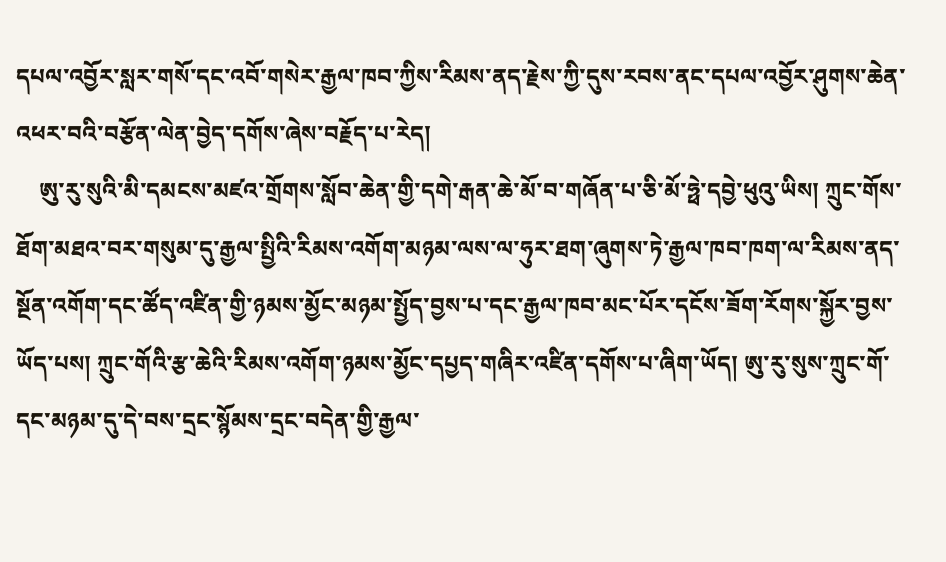དཔལ་འབྱོར་སླར་གསོ་དང་འབོ་གསེར་རྒྱལ་ཁབ་ཀྱིས་རིམས་ནད་རྗེས་ཀྱི་དུས་རབས་ནང་དཔལ་འབྱོར་ཤུགས་ཆེན་འཕར་བའི་བརྩོན་ལེན་བྱེད་དགོས་ཞེས་བརྗོད་པ་རེད།
    ཨུ་རུ་སུའི་མི་དམངས་མཛའ་གྲོགས་སློབ་ཆེན་གྱི་དགེ་རྒན་ཆེ་མོ་བ་གཞོན་པ་ཅི་མོ་ཧྥེ་དབྱེ་ཕུའུ་ཡིས། ཀྲུང་གོས་ཐོག་མཐའ་བར་གསུམ་དུ་རྒྱལ་སྤྱིའི་རིམས་འགོག་མཉམ་ལས་ལ་ཧུར་ཐག་ཞུགས་ཏེ་རྒྱལ་ཁབ་ཁག་ལ་རིམས་ནད་སྔོན་འགོག་དང་ཚོད་འཛིན་གྱི་ཉམས་མྱོང་མཉམ་སྤྱོད་བྱས་པ་དང་རྒྱལ་ཁབ་མང་པོར་དངོས་ཟོག་རོགས་སྐྱོར་བྱས་ཡོད་པས། ཀྲུང་གོའི་རྩ་ཆེའི་རིམས་འགོག་ཉམས་མྱོང་དཔྱད་གཞིར་འཛིན་དགོས་པ་ཞིག་ཡོད། ཨུ་རུ་སུས་ཀྲུང་གོ་དང་མཉམ་དུ་དེ་བས་དྲང་སྙོམས་དྲང་བདེན་གྱི་རྒྱལ་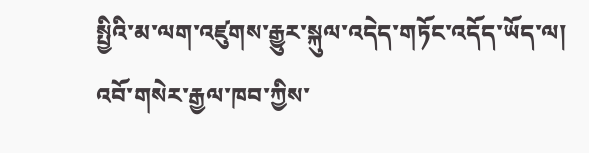སྤྱིའི་མ་ལག་འཛུགས་རྒྱུར་སྐུལ་འདེད་གཏོང་འདོད་ཡོད་ལ། འབོ་གསེར་རྒྱལ་ཁབ་ཀྱིས་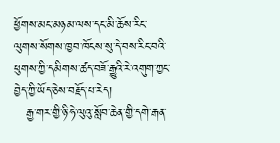ཕྱོགས་མང་མཉམ་ལས་དང་མི་ཆོས་རིང་ལུགས་སོགས་ཁྱབ་ཁོངས་སུ་དེ་བས་རིང་བའི་ཕུགས་ཀྱི་དམིགས་ཚད་བཟོ་རྒྱུའི་རེ་འགུག་ཀྱང་བྱེད་ཀྱི་ཡོད་ཅེས་བརྗོད་པ་རེད།
   རྒྱ་གར་གྱི་ཉི་ཧེ་ལུའུ་སློབ་ཆེན་གྱི་དགེ་རྒན་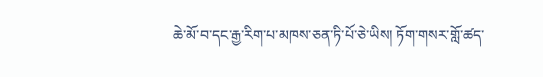ཆེ་མོ་བ་དང་རྒྱ་རིག་པ་མཁས་ཅན་ཏི་པོ་ཅེ་ཡིས། ཏོག་གསར་གློ་ཚད་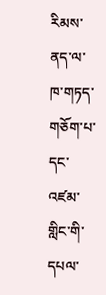རིམས་ནད་ལ་ཁ་གཏད་གཅོག་པ་དང་འཛམ་གླིང་གི་དཔལ་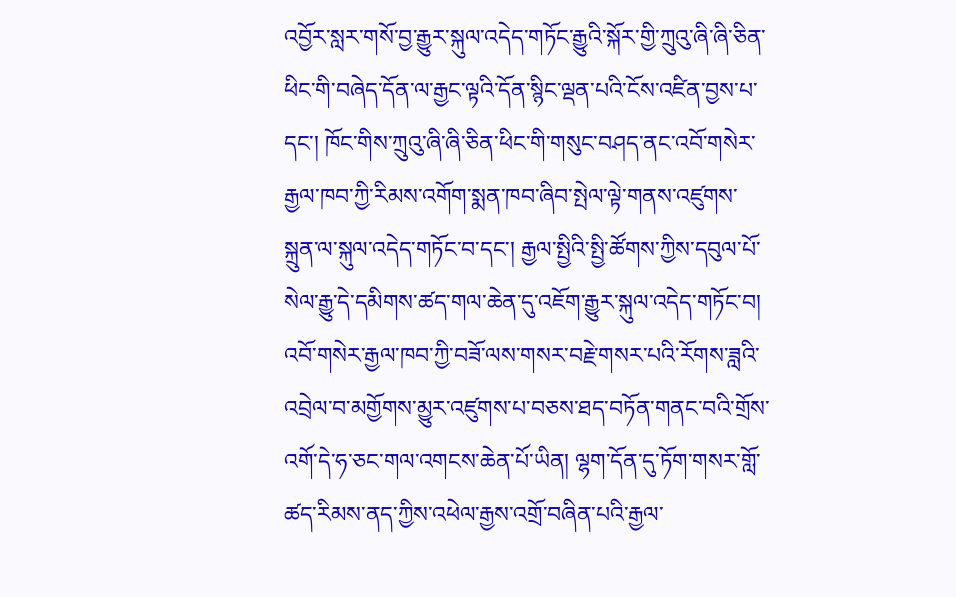འབྱོར་སླར་གསོ་བྱ་རྒྱུར་སྐུལ་འདེད་གཏོང་རྒྱུའི་སྐོར་གྱི་ཀྲུའུ་ཞི་ཞི་ཅིན་ཕིང་གི་བཞེད་དོན་ལ་རྒྱང་ལྟའི་དོན་སྙིང་ལྡན་པའི་ངོས་འཛིན་བྱས་པ་དང་། ཁོང་གིས་ཀྲུའུ་ཞི་ཞི་ཅིན་ཕིང་གི་གསུང་བཤད་ནང་འབོ་གསེར་རྒྱལ་ཁབ་ཀྱི་རིམས་འགོག་སྨན་ཁབ་ཞིབ་སྤེལ་ལྟེ་གནས་འཛུགས་སྐྲུན་ལ་སྐུལ་འདེད་གཏོང་བ་དང་། རྒྱལ་སྤྱིའི་སྤྱི་ཚོགས་ཀྱིས་དབུལ་པོ་སེལ་རྒྱུ་དེ་དམིགས་ཚད་གལ་ཆེན་དུ་འཇོག་རྒྱུར་སྐུལ་འདེད་གཏོང་བ། འབོ་གསེར་རྒྱལ་ཁབ་ཀྱི་བཟོ་ལས་གསར་བརྗེ་གསར་པའི་རོགས་ཟླའི་འབྲེལ་བ་མགྱོགས་མྱུར་འཛུགས་པ་བཅས་ཐད་བཏོན་གནང་བའི་གྲོས་འགོ་དེ་ཧ་ཅང་གལ་འགངས་ཆེན་པོ་ཡིན། ལྷག་དོན་དུ་ཏོག་གསར་གློ་ཚད་རིམས་ནད་ཀྱིས་འཕེལ་རྒྱས་འགྲོ་བཞིན་པའི་རྒྱལ་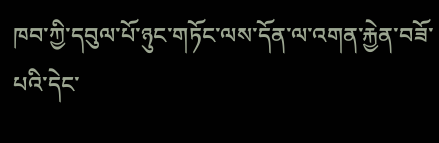ཁབ་ཀྱི་དབུལ་པོ་ཉུང་གཏོང་ལས་དོན་ལ་འགན་རྐྱེན་བཟོ་པའི་དེང་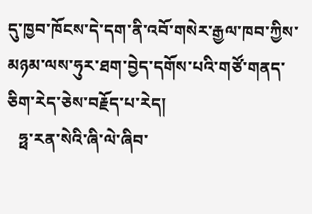དུ་ཁྱབ་ཁོངས་དེ་དག་ནི་འབོ་གསེར་རྒྱལ་ཁབ་ཀྱིས་མཉམ་ལས་ཧུར་ཐག་བྱེད་དགོས་པའི་གཙོ་གནད་ཅིག་རེད་ཅེས་བརྗོད་པ་རེད།
   ཧྥ་རན་སེའི་ཞི་ལེ་ཞིབ་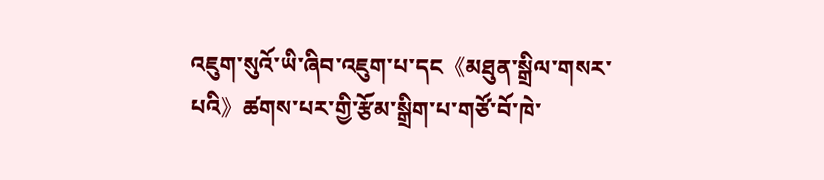འཇུག་སུའོ་ཡི་ཞིབ་འཇུག་པ་དང《མཐུན་སྒྲིལ་གསར་པའི》ཚགས་པར་གྱི་རྩོམ་སྒྲིག་པ་གཙོ་བོ་ཁེ་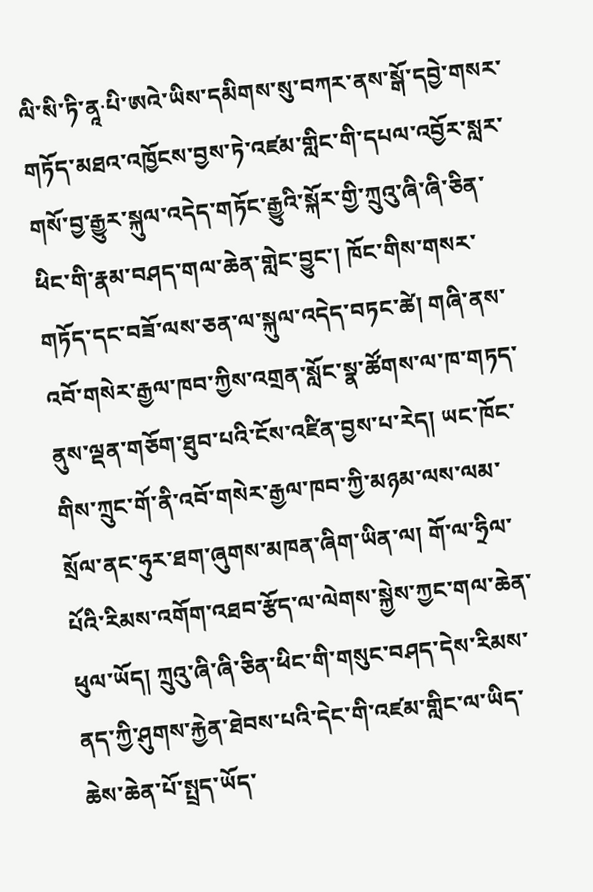ལི་སི་ཏི་ནཱ·པི་ཨའེ་ཡིས་དམིགས་སུ་བཀར་ནས་སྒོ་དབྱེ་གསར་གཏོད་མཐའ་འཁྱོངས་བྱས་ཏེ་འཛམ་གླིང་གི་དཔལ་འབྱོར་སླར་གསོ་བྱ་རྒྱུར་སྐུལ་འདེད་གཏོང་རྒྱུའི་སྐོར་གྱི་ཀྲུའུ་ཞི་ཞི་ཅིན་ཕིང་གི་རྣམ་བཤད་གལ་ཆེན་གླེང་བྱུང་། ཁོང་གིས་གསར་གཏོད་དང་བཟོ་ལས་ཅན་ལ་སྐུལ་འདེད་བཏང་ཚེ། གཞི་ནས་འབོ་གསེར་རྒྱལ་ཁབ་ཀྱིས་འགྲན་སློང་སྣ་ཚོགས་ལ་ཁ་གཏད་ནུས་ལྡན་གཅོག་ཐུབ་པའི་ངོས་འཛིན་བྱས་པ་རེད། ཡང་ཁོང་གིས་ཀྲུང་གོ་ནི་འབོ་གསེར་རྒྱལ་ཁབ་ཀྱི་མཉམ་ལས་ལམ་སྲོལ་ནང་ཧུར་ཐག་ཞུགས་མཁན་ཞིག་ཡིན་ལ། གོ་ལ་ཧྲིལ་པོའི་རིམས་འགོག་འཐབ་རྩོད་ལ་ལེགས་སྐྱེས་ཀྱང་གལ་ཆེན་ཕུལ་ཡོད། ཀྲུའུ་ཞི་ཞི་ཅིན་ཕིང་གི་གསུང་བཤད་དེས་རིམས་ནད་ཀྱི་ཤུགས་རྐྱེན་ཐེབས་པའི་དེང་གི་འཛམ་གླིང་ལ་ཡིད་ཆེས་ཆེན་པོ་སྤྲད་ཡོད་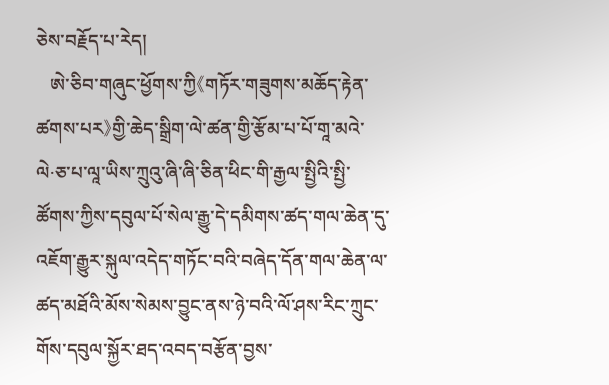ཅེས་བརྗོད་པ་རེད།
   ཨེ་ཅིབ་གཞུང་ཕྱོགས་ཀྱི《གཏོར་གཟུགས་མཆོད་རྟེན་ཚགས་པར》གྱི་ཆེད་སྒྲིག་ལེ་ཚན་གྱི་རྩོམ་པ་པོ་གཱ་མའེ་ལེ·ཅ་པ་ལཱ་ཡིས་ཀྲུའུ་ཞི་ཞི་ཅིན་ཕིང་གི་རྒྱལ་སྤྱིའི་སྤྱི་ཚོགས་ཀྱིས་དབུལ་པོ་སེལ་རྒྱུ་དེ་དམིགས་ཚད་གལ་ཆེན་དུ་འཇོག་རྒྱུར་སྐུལ་འདེད་གཏོང་བའི་བཞེད་དོན་གལ་ཆེན་ལ་ཚད་མཐོའི་མོས་སེམས་བྱུང་ནས་ཉེ་བའི་ལོ་ཤས་རིང་ཀྲུང་གོས་དབུལ་སྐྱོར་ཐད་འབད་བརྩོན་བྱས་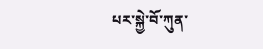པར་སྐྱེ་བོ་ཀུན་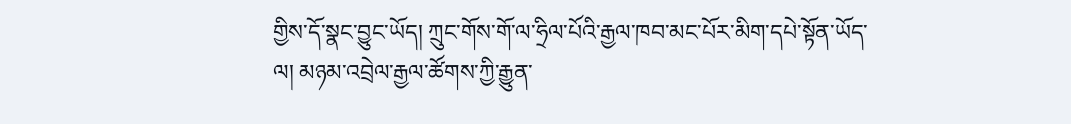གྱིས་དོ་སྣང་བྱུང་ཡོད། ཀྲུང་གོས་གོ་ལ་ཧྲིལ་པོའི་རྒྱལ་ཁབ་མང་པོར་མིག་དཔེ་སྟོན་ཡོད་ལ། མཉམ་འབྲེལ་རྒྱལ་ཚོགས་ཀྱི་རྒྱུན་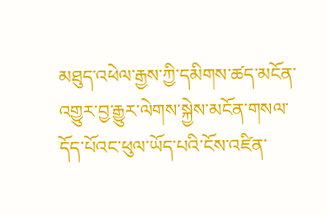མཐུད་འཕེལ་རྒྱས་ཀྱི་དམིགས་ཚད་མངོན་འགྱུར་བྱ་རྒྱུར་ལེགས་སྐྱེས་མངོན་གསལ་དོད་པོའང་ཕུལ་ཡོད་པའི་ངོས་འཛིན་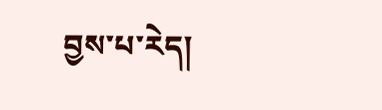བྱས་པ་རེད།